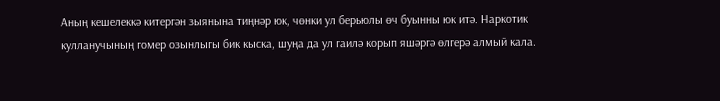Аның кешелеккә китергән зыянына тиңнәр юк, чөнки ул берьюлы өч буынны юк итә. Наркотик кулланучының гомер озынлыгы бик кыска, шуңа да ул гаилә корып яшәргә өлгерә алмый кала.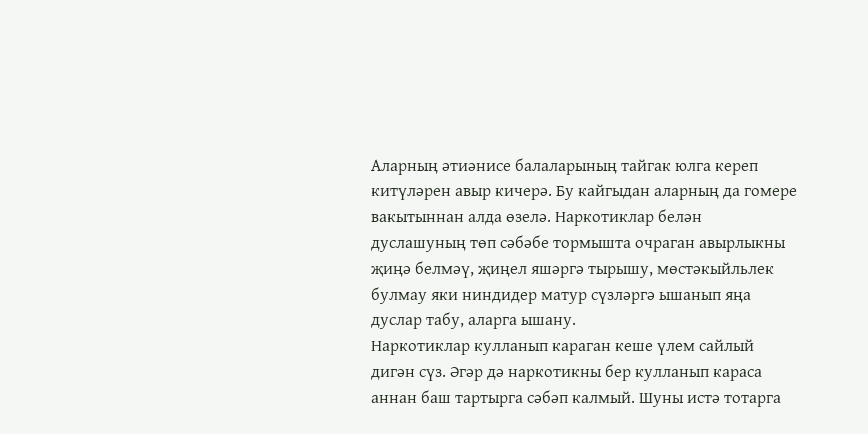Аларның әтиәнисе балаларының тайгак юлга кереп китүләрен авыр кичерә. Бу кайгыдан аларның да гомере вакытыннан алда өзелә. Наркотиклар белән дуслашуның төп сәбәбе тормышта очраган авырлыкны җиңә белмәү, җиңел яшәргә тырышу, мөстәкыйльлек булмау яки ниндидер матур сүзләргә ышанып яңа дуслар табу, аларга ышану.
Наркотиклар кулланып караган кеше үлем сайлый дигән сүз. Әгәр дә наркотикны бер кулланып караса аннан баш тартырга сәбәп калмый. Шуны истә тотарга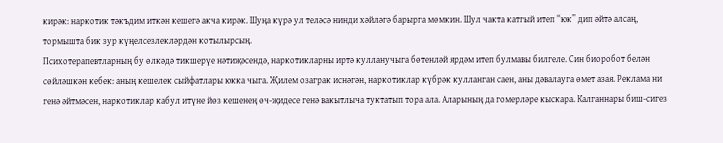кирәк: наркотик тәкъдим иткән кешегә акча кирәк. Шуңа күрә ул теләсә нинди хәйләгә барырга мөмкин. Шул чакта катгый итеп “юк” дип әйтә алсаң, тормышта бик зур күңелсезлекләрдән котылырсың.
Психотерапевтларның бу өлкәдә тикшерүе нәтиҗәсендә, наркотикларны иртә кулланучыга бөтенләй ярдәм итеп булмавы билгеле. Син биоробот белән сөйләшкән кебек: аның кешелек сыйфатлары юкка чыга. Җилем озаграк иснәгән, наркотиклар күбрәк кулланган саен, аны дәвалауга өмет азая. Реклама ни генә әйтмәсен, наркотиклар кабул итүне йөз кешенең өч-җидесе генә вакытлыча туктатып тора ала. Аларының да гомерләре кыскара. Калганнары биш-сигез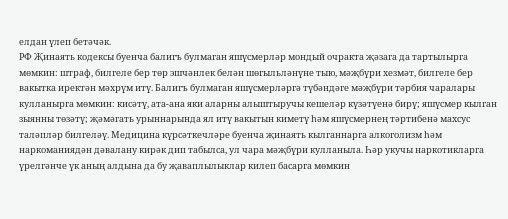елдан үлеп бетәчәк.
РФ Җинаять кодексы буенча балигъ булмаган яшүсмерләр мондый очракта җәзага да тартылырга мөмкин: штраф, билгеле бер төр эшчәнлек белән шөгыльләнүне тыю, мәҗбүри хезмәт, билгеле бер вакытка иректән мәхрүм итү. Балигъ булмаган яшүсмерләргә түбәндәге мәҗбүри тәрбия чаралары кулланырга мөмкин: кисәтү, ата-ана яки аларны алыштыручы кешеләр күзәтүенә бирү; яшүсмер кылган зыянны төзәтү; җәмәгать урыннарында ял итү вакытын киметү һәм яшүсмернең тәртибенә махсус таләпләр билгеләү. Медицина күрсәткечләре буенча җинаять кылганнарга алкоголизм һәм наркоманиядән дәвалану кирәк дип табылса, ул чара мәҗбүри кулланыла. Һәр укучы наркотикларга үрелгәнче үк аның алдына да бу җаваплылыклар килеп басарга мөмкин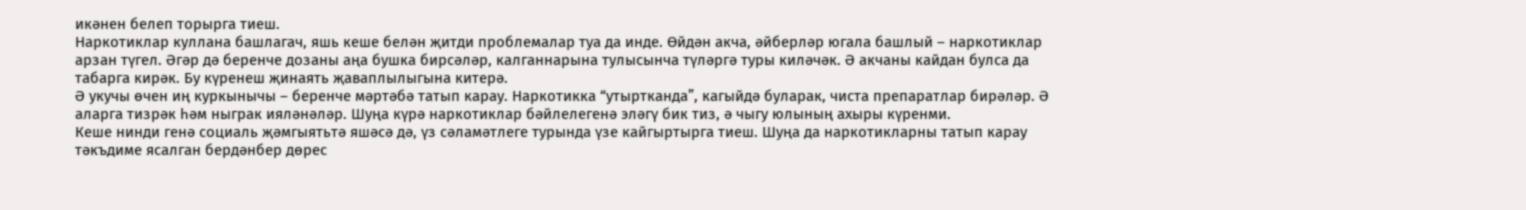икәнен белеп торырга тиеш.
Наркотиклар куллана башлагач, яшь кеше белән җитди проблемалар туа да инде. Өйдән акча, әйберләр югала башлый – наркотиклар арзан түгел. Әгәр дә беренче дозаны аңа бушка бирсәләр, калганнарына тулысынча түләргә туры киләчәк. Ә акчаны кайдан булса да табарга кирәк. Бу күренеш җинаять җаваплылыгына китерә.
Ә укучы өчен иң куркынычы – беренче мәртәбә татып карау. Наркотикка “утыртканда”, кагыйдә буларак, чиста препаратлар бирәләр. Ә аларга тизрәк һәм ныграк ияләнәләр. Шуңа күрә наркотиклар бәйлелегенә эләгү бик тиз, ә чыгу юлының ахыры күренми.
Кеше нинди генә социаль җәмгыятьтә яшәсә дә, үз сәламәтлеге турында үзе кайгыртырга тиеш. Шуңа да наркотикларны татып карау тәкъдиме ясалган бердәнбер дөрес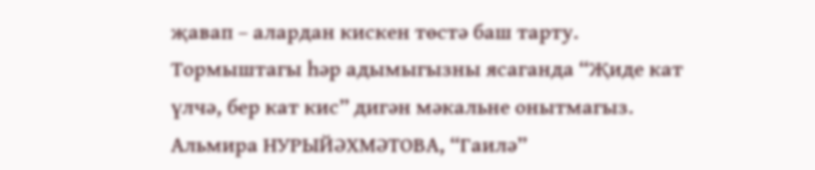җавап – алардан кискен төстә баш тарту. Тормыштагы һәр адымыгызны ясаганда “Җиде кат үлчә, бер кат кис” дигән мәкальне онытмагыз.
Альмира НУРЫЙӘХМӘТОВА, “Гаилә”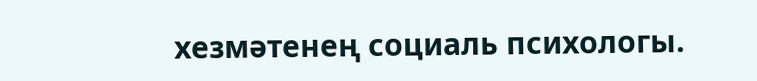хезмәтенең социаль психологы.